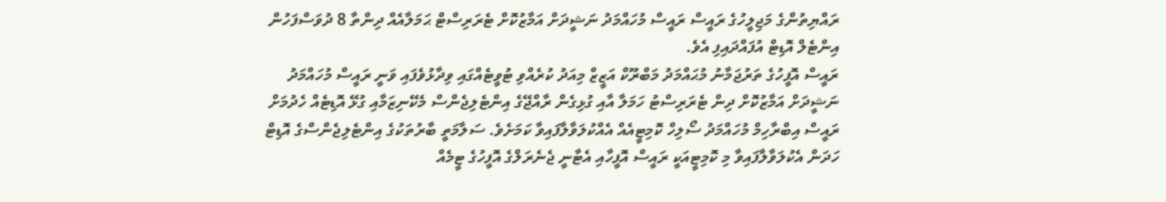ރައްޔިތުންގެ މަޖިލީހުގެ ރައީސް ރައީސް މުހައްމަދު ނަޝީދަށް އަމާޒުކޮށް ޓެރަރިސްޓް ޙަމަލާއެއް ދިންތާ 8 ދުވަސްފަހުން އިންޓެލް އޮޑިޓް އުފައްދައިފި އެވެ.
ރައީސް އޮފީހުގެ ތަރުޖަމާނު މުޙައްމަދު މަބްރޫކް އަޒީޒް މިއަދު ކުރެއްވި ޓުވީޓެއްގައި ވިދާޅުވެފައި ވަނީ ރައީސް މުހައްމަދު ނަޝީދަށް އަމާޒުކޮށް ދިން ޓެރަރިސްޓު ހަމަލާ އާއި ގުޅިގެން ރާއްޖޭގެ އިންޓެލިޖެންސް މެކޭނިޒަމާއި ގުޅޭ އޮޑިޓެއް ހެދުމަށް ރައީސް އިބްރާހިމް މުހައްމަދު ސޯލިހް ކޮމިޓީއެއް އެއްކުލަވާލާފައިވާ ކަމަށެވެ. ސަލާމަތީ ބާރުތަކުގެ އިންޓެލިޖެންސްގެ އޮޑިޓް ހަދަން އެކުލަވާލާފައިވާ މި ކޮމިޓީއަކީ ރައީސް އޮފީހާއި އެޓާނީ ޖެނެރަލްގެ އޮފީހުގެ ޓީމެއް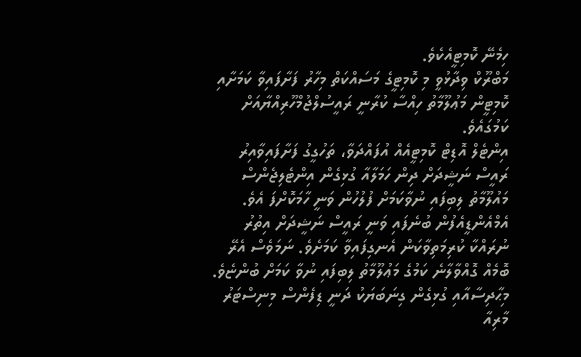ހިމެނޭ ކޮމިޓީއެކެވެ.
މަބްރޫކް ވިދާޅުވީ މި ކޮމިޓީގެ މަސައްކަތް މިހާރު ފަށާފައިވާ ކަމަށާއި ކޮމިޓީން މަޢުލޫމާތު ހިއްސާ ކުރާނީ ރައީސުލްޖުމްހޫރިއްޔާއަށް ކަމުގައެވެ.
އިންޓެލް އޮޑިޓް ކޮމިޓީއެއް އުފައްދަވާ، ތަހުގީގު ފަށާފައިވާއިރު ރައީސް ނަޝީދަށް ދިން ހަމަލާއާ ގުޅިގެން އިންޓެލިޖެންސް މައުލޫމާތު ލިބިފައި ނުވާކަމަށް ފުލުހުން ވަނީ ހާމަކޮށްފަ އެވެ. އެމްއެންޑީއެފުން ބުނެފައި ވަނީ ރައީސް ނަޝީދަށް އިތުރު ނުރައްކާ ކުރިމަތިވާކަން އެނގިފައިވާ ކަމަށެވެ. ނަމަވެސް އެރޭ ބޮމެއް ގޮއްވާލާނެ ކަމުގެ މަޢުލޫމާތު ލިބިފައި ނުވާ ކަމަށް ބުންޏެވެ.
މިޙާދިސާއާއި ގުޅިގެން ގިނަބަޔަކު ދަނީ ޑިފެންސް މިނިސްޓަރު މާރިއާ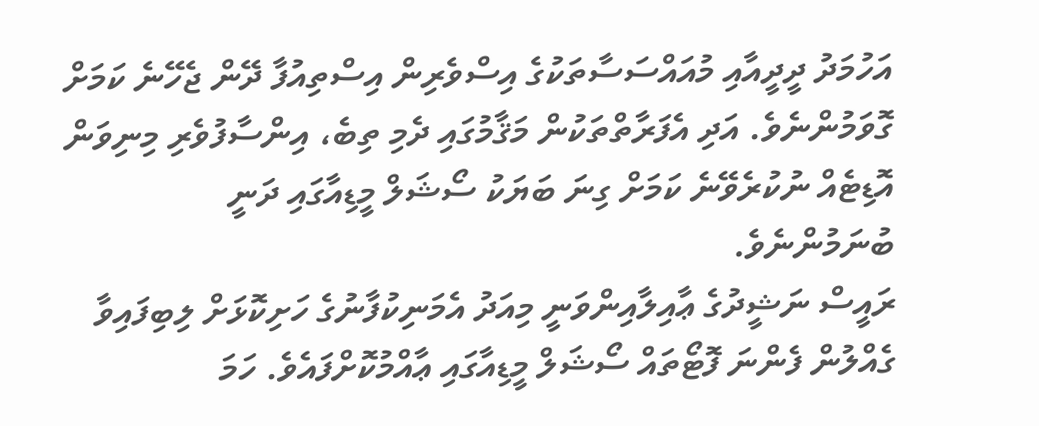އަހުމަދު ދީދީއާއި މުއައްސަސާތަކުގެ އިސްވެރިން އިސްތިއުފާ ދޭން ޖެހޭނެ ކަމަށް ގޮވަމުންނެވެ. އަދި އެފަރާތްތަކުން މަޤާމުގައި ދެމި ތިބެ، އިންސާފުވެރި މިނިވަން އޮޑިޓެއް ނުކުރެވޭނެ ކަމަށް ގިނަ ބަޔަކު ސޯޝަލް މީޑިއާގައި ދަނީ ބުނަމުންނެވެ.
ރައީސް ނަޝީދުގެ ޢާއިލާއިންވަނީ މިއަދު އެމަނިކުފާނުގެ ހަށިކޮޅަށް ލިބިފައިވާ ގެއްލުން ފެންނަ ފޮޓޯތައް ސޯޝަލް މީޑިއާގައި ޢާއްމުކޮށްފައެވެ. ހަމަ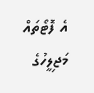އެ ފޮޓޯތައް މަޖިލީހުގެ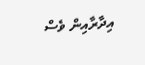އިދާރާއިން ވެސް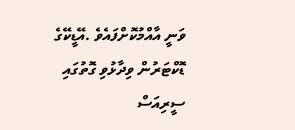ވަނީ އާއްމުކޮށްފައެވެ .އޭޑީކޭގެ ޑޮކްޓަރުން ވިދާޅުވި ގޮތުގައި ސީރިއަސް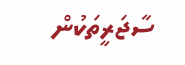ސާޖަރީތަކުން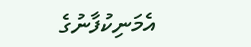އެމަނިކުފާނުގެ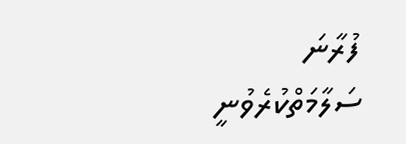ފުރާނަ ސަލާމަތްކުރެވުނީ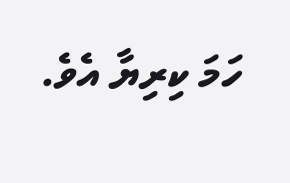ހަމަ ކިރިޔާ އެވެ.